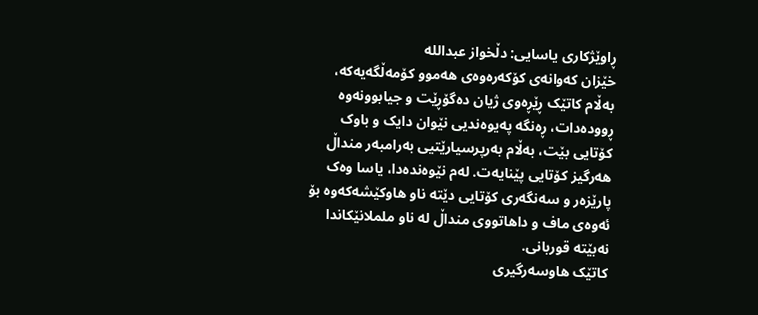ڕاوێژکاری یاسایی: دڵخواز عبداللە
خێزان کەوانەی کۆکەرەوەی هەموو کۆمەڵگەیەکە، بەڵام کاتێک ڕێڕەوی ژیان دەگۆڕێت و جیابوونەوە ڕوودەدات، ڕەنگە پەیوەندیی نێوان دایک و باوک کۆتایی بێت، بەڵام بەرپرسیارێتیی بەرامبەر منداڵ هەرگیز کۆتایی پێنایەت. لەم نێوەندەدا، یاسا وەک پارێزەر و سەنگەری کۆتایی دێتە ناو هاوکێشەکەوە بۆ ئەوەی ماف و داهاتووی منداڵ لە ناو ململانێکاندا نەبێتە قوربانی.
کاتێک هاوسەرگیری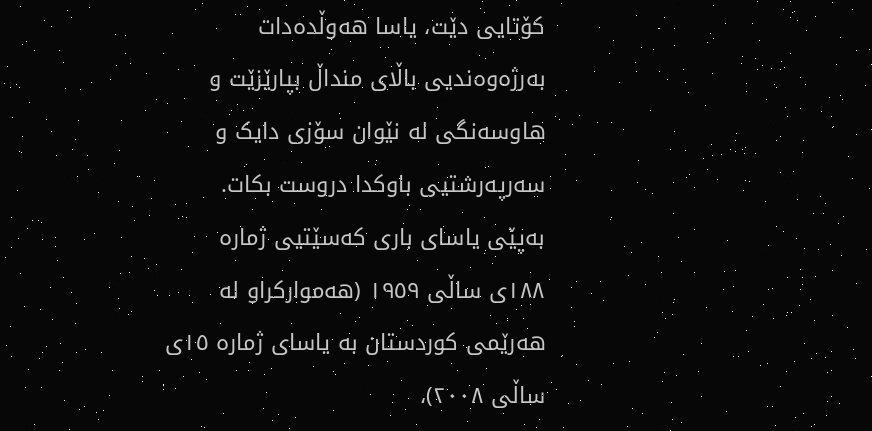کۆتایی دێت، یاسا هەوڵدەدات بەرژەوەندیی باڵای منداڵ بپارێزێت و هاوسەنگی لە نێوان سۆزی دایک و سەرپەرشتیی باوکدا دروست بکات. بەپێی یاسای باری کەسێتیی ژمارە ١٨٨ی ساڵی ١٩٥٩ (هەموارکراو لە هەرێمی کوردستان بە یاسای ژمارە ١٥ی ساڵی ٢٠٠٨)،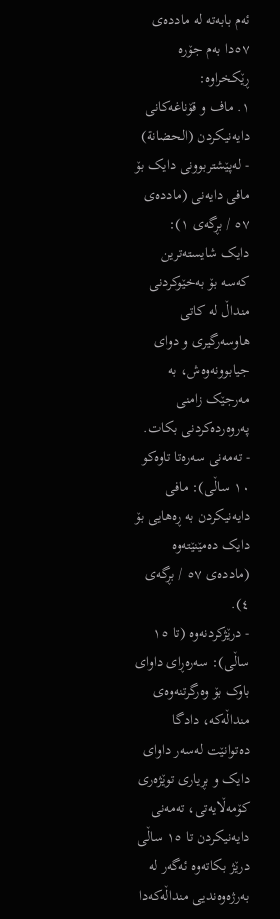ئەم بابەتە لە ماددەی ٥٧دا بەم جۆرە ڕێکخراوە:
١. ماف و قۆناغەکانی دایەنیکردن (الحضانة)
- لەپێشتربوونی دایک بۆ مافی دایەنی (ماددەی ٥٧ / بڕگەی ١):
دایک شایستەترین کەسە بۆ بەخێوکردنی منداڵ لە کاتی هاوسەرگیری و دوای جیابوونەوەش، بە مەرجێک زامنی پەروەردەکردنی بکات.
- تەمەنی سەرەتا تاوەکو ١٠ ساڵی): مافی دایەنیکردن بە ڕەهایی بۆ دایک دەمێنێتەوە (ماددەی ٥٧ / بڕگەی ٤).
- درێژکردنەوە (تا ١٥ ساڵی): سەرەڕای داوای باوک بۆ وەرگرتنەوەی منداڵەکە، دادگا دەتوانێت لەسەر داوای دایک و بڕیاری توێژەری کۆمەڵایەتی، تەمەنی دایەنیکردن تا ١٥ ساڵی درێژ بکاتەوە ئەگەر لە بەرژەوەندیی منداڵەکەدا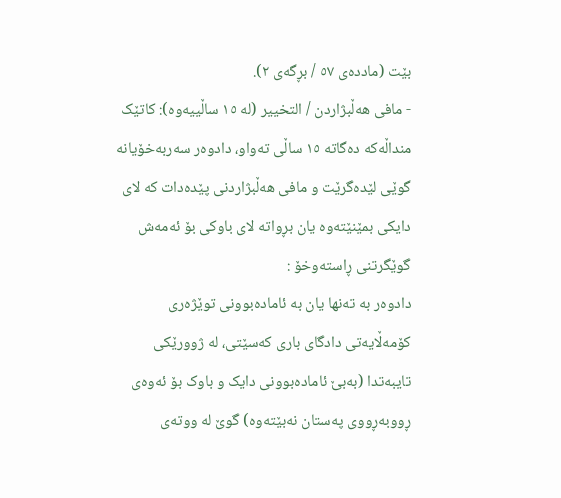بێت (ماددەی ٥٧ / بڕگەی ٢).
- مافی هەڵبژاردن / التخيير (لە ١٥ ساڵییەوە): کاتێک منداڵەکە دەگاتە ١٥ ساڵی تەواو، دادوەر سەربەخۆیانە گوێی لێدەگرێت و مافی هەڵبژاردنی پێدەدات کە لای دایکی بمێنێتەوە یان بڕواتە لای باوکی بۆ ئەمەش گوێگرتنی ڕاستەوخۆ :
دادوەر بە تەنها یان بە ئامادەبوونی توێژەری کۆمەڵایەتی دادگای باری کەسێتی، لە ژوورێکی تایبەتدا (بەبێ ئامادەبوونی دایک و باوک بۆ ئەوەی ڕووبەڕووی پەستان نەبێتەوە) گوێ لە ووتەی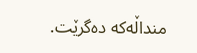منداڵەکە دەگرێت.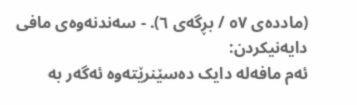(ماددەی ٥٧ / بڕگەی ٦). - سەندنەوەی مافی دایەنیکردن:
ئەم مافەلە دایک دەسێنرێتەوە ئەگەر بە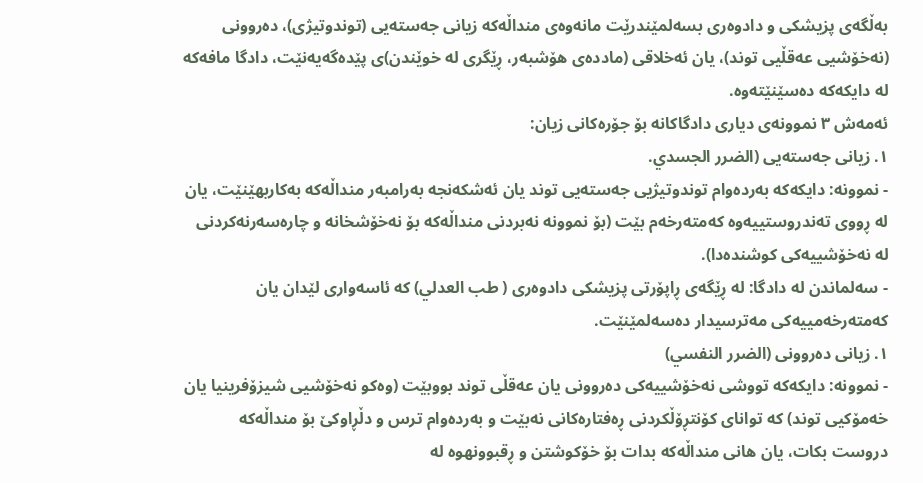بەڵگەی پزیشکی و دادوەری بسەلمێندرێت مانەوەی منداڵەکە زیانی جەستەیی (توندوتیژی)، دەروونی (نەخۆشیی عەقڵیی توند)، یان ئەخلاقی (ماددەی هۆشبەر، ڕێگری لە خوێندن)ی پێدەگەیەنێت، دادگا مافەکە لە دایکەکە دەسێنێتەوە.
ئەمەش ٣ نموونەی دیاری دادگاکانە بۆ جۆرەکانی زیان:
١. زیانی جەستەیی (الضرر الجسدي.
- نموونە: دایکەکە بەردەوام توندوتیژیی جەستەیی توند یان ئەشکەنجە بەرامبەر منداڵەکە بەکاربهێنێت، یان لە ڕووی تەندروستییەوە کەمتەرخەم بێت (بۆ نموونە نەبردنی منداڵەکە بۆ نەخۆشخانە و چارەسەرنەکردنی لە نەخۆشییەکی کوشندەدا).
- سەلماندن لە دادگا: لە ڕێگەی ڕاپۆرتی پزیشکی دادوەری ( طب العدلي) کە ئاسەواری لێدان یان کەمتەرخەمییەکی مەترسیدار دەسەلمێنێت.
١. زیانی دەروونی (الضرر النفسي)
- نموونە: دایکەکە تووشی نەخۆشییەکی دەروونی یان عەقڵی توند بووبێت (وەکو نەخۆشیی شیزۆفرینیا یان خەمۆکیی توند) کە توانای کۆنتڕۆڵکردنی ڕەفتارەکانی نەبێت و بەردەوام ترس و دڵڕاوکێ بۆ منداڵەکە دروست بکات، یان هانی منداڵەکە بدات بۆ خۆکوشتن و ڕقبوونهوه لە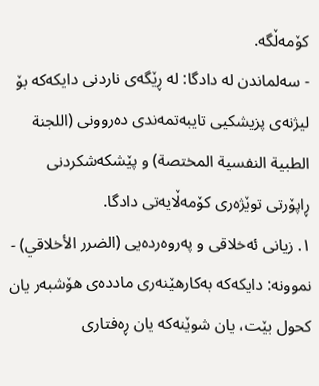کۆمەڵگە.
- سەلماندن لە دادگا: لە ڕێگەی ناردنی دایکەکە بۆ لیژنەی پزیشکیی تایبەتمەندی دەروونی (اللجنة الطبية النفسية المختصة) و پێشکەشکردنی ڕاپۆرتی توێژەری کۆمەڵایەتی دادگا.
١. زیانی ئەخلاقی و پەروەردەیی (الضرر الأخلاقي) - نموونە: دایکەکە بەکارهێنەری ماددەی هۆشبەر یان کحول بێت، یان شوێنەکە یان ڕەفتاری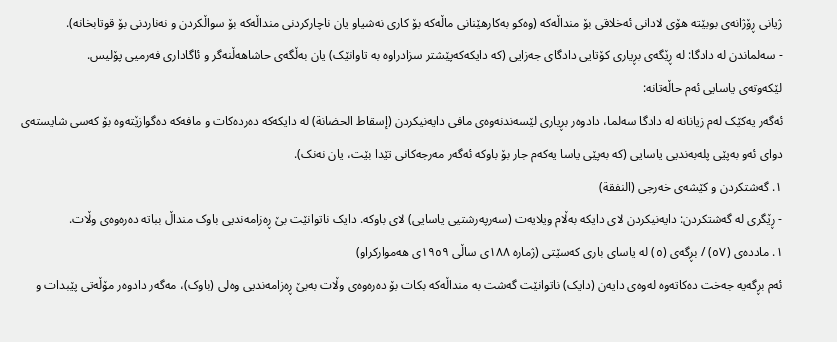ژیانی ڕۆژانەی بوبێتە هۆی لادانی ئەخلاقی بۆ منداڵەکە (وەکو بەکارهێنانی ماڵەکە بۆ کاری نەشیاو یان ناچارکردنی منداڵەکە بۆ سواڵکردن و نەناردنی بۆ قوتابخانە).
- سەلماندن لە دادگا: لە ڕێگەی بڕیاری کۆتایی دادگای جەزایی (کە دایکەکەپێشتر سزادراوە بە تاوانێک) یان بەڵگەی حاشاهەڵنەگر و ئاگاداری فەرمیی پۆلیس.
لێکەوتەی یاسایی ئەم حاڵەتانە:
ئەگەر یەکێک لەم زیانانە لە دادگا سەلما، دادوەر بڕیاری لێسەندنەوەی مافی دایەنیکردن (إسقاط الحضانة) لە دایکەکە دەردەکات و مافەکە دەگوازێتەوە بۆ کەسی شایستەی دوای ئەو بەپێی پلەبەندیی یاسایی (کە بەپێی یاسا یەکەم جار بۆ باوکە ئەگەر مەرجەکانی تێدا بێت، یان نەنک).
١. گەشتکردن و کێشەی خەرجی (النفقة)
- ڕێگری لە گەشتکردن: دایەنیکردن لای دایکە بەڵام ویلایەت (سەرپەرشتیی یاسایی) لای باوکە. دایک ناتوانێت بێ ڕەزامەندیی باوک منداڵ بباتە دەرەوەی وڵات.
١. ماددەی (٥٧) / بڕگەی (٥) لە یاسای باری کەسێتی (ژمارە ١٨٨ی ساڵی ١٩٥٩ی هەموارکراو)
ئەم بڕگەیە جەخت دەکاتەوە لەوەی دایەن (دایک) ناتوانێت گەشت بە منداڵەکە بکات بۆ دەرەوەی وڵات بەبێ ڕەزامەندیی وەلی (باوک)، مەگەر دادوەر مۆڵەتی پێبدات و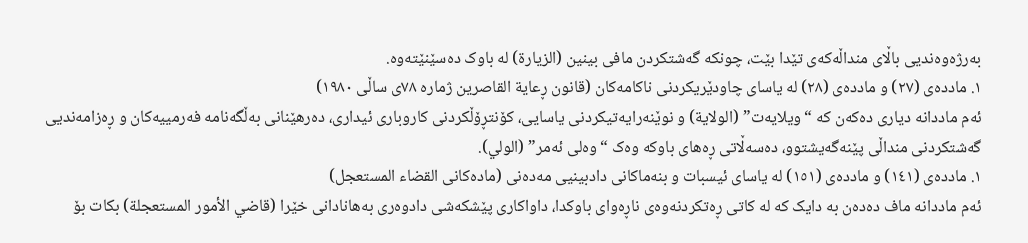بەرژەوەندیی باڵای منداڵەکەی تێدا بێت، چونکە گەشتکردن مافی بینین (الزيارة) لە باوک دەسێنێتەوە.
١. ماددەی (٢٧) و ماددەی (٢٨) لە یاسای چاودێریکردنی ناکامەکان (قانون ڕعاية القاصرين ژمارە ٧٨ی ساڵی ١٩٨٠)
ئەم ماددانە دیاری دەکەن کە “ویلایەت” (الولاية) و نوێنەرایەتیکردنی یاسایی، کۆنتڕۆڵکردنی کاروباری ئیداری، دەرهێنانی بەڵگەنامە فەرمییەکان و ڕەزامەندیی گەشتکردنی منداڵی پێنەگەیشتوو، دەسەڵاتی ڕەهای باوکە وەک “وەلی ئەمر” (الولي).
١. ماددەی (١٤١) و ماددەی (١٥١) لە یاسای ئیسبات و بنەماکانی دادبینیی مەدەنی (مادەکانی القضاء المستعجل)
ئەم ماددانە ماف دەدەن بە دایک کە لە کاتی ڕەتکردنەوەی ناڕەوای باوکدا، داواکاری پێشکەشی دادوەری بەهانادانی خێرا (قاضي الأمور المستعجلة) بکات بۆ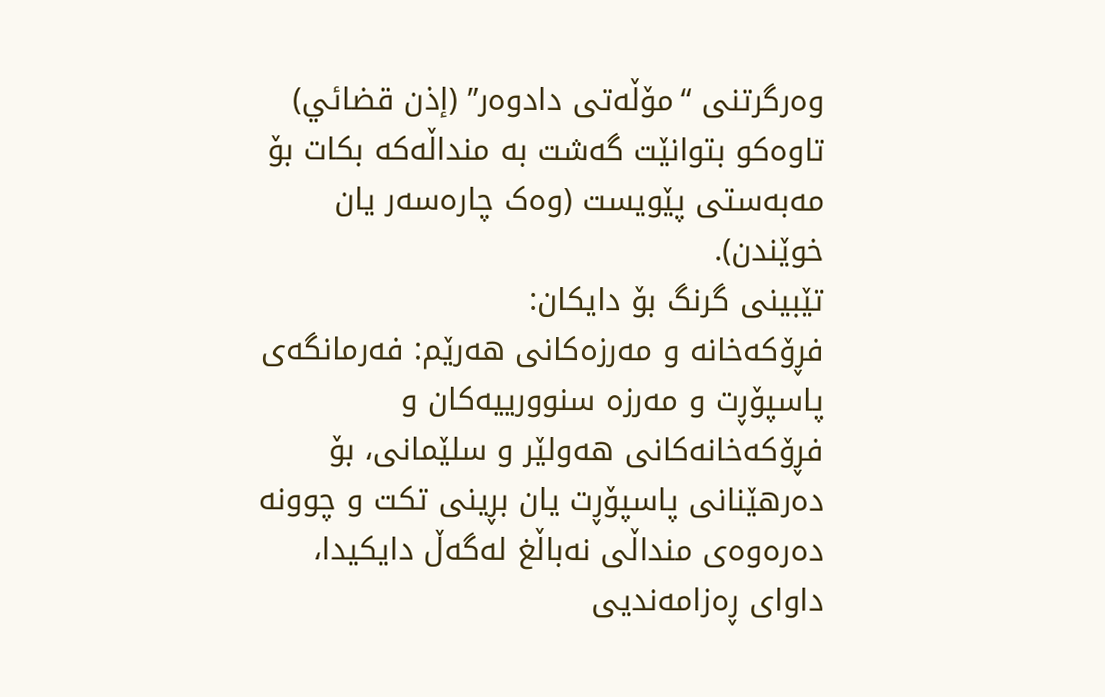وەرگرتنی “مۆڵەتی دادوەر” (إذن قضائي) تاوەکو بتوانێت گەشت بە منداڵەکە بکات بۆ مەبەستی پێویست (وەک چارەسەر یان خوێندن).
تێبینی گرنگ بۆ دایکان:
فڕۆکەخانە و مەرزەکانی هەرێم: فەرمانگەی پاسپۆڕت و مەرزە سنوورییەکان و فڕۆکەخانەکانی هەولێر و سلێمانی، بۆ دەرهێنانی پاسپۆڕت یان بڕینی تکت و چوونە دەرەوەی منداڵی نەباڵغ لەگەڵ دایکیدا، داوای ڕەزامەندیی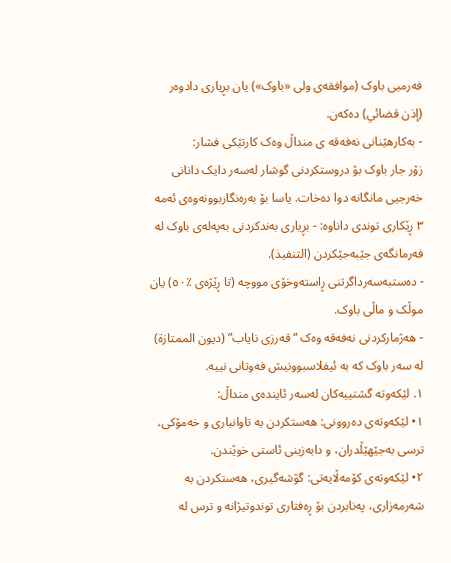فەرمیی باوک (موافقەی ولی «باوک») یان بڕیاری دادوەر (إذن قضائي) دەکەن.
- بەکارهێنانی نەفەقە ی منداڵ وەک کارتێکی فشار:
زۆر جار باوک بۆ دروستکردنی گوشار لەسەر دایک دانانی خەرجیی مانگانە دوا دەخات. یاسا بۆ بەرەنگاربوونەوەی ئەمە ٣ ڕێکاری توندی داناوە: - بڕیاری بەندکردنی بەپەلەی باوک لە فەرمانگەی جێبەجێکردن (التنفيذ).
- دەستبەسەرداگرتنی ڕاستەوخۆی مووچە (تا ڕێژەی ٪٥٠) یان موڵک و ماڵی باوک.
- هەژمارکردنی نەفەقە وەک “قەرزی نایاب” (دیون الممتازة) لە سەر باوک کە بە ئیفلاسبوونیش فەوتانی نییە.
١. لێکەوتە گشتییەکان لەسەر ئایندەی منداڵ:
١• لێکەوتەی دەروونی: هەستکردن بە تاوانباری و خەمۆکی، ترسی بەجێهێڵدران، و دابەزینی ئاستی خوێندن.
٢• لێکەوتەی کۆمەڵایەتی: گۆشەگیری، هەستکردن بە شەرمەزاری، پەنابردن بۆ ڕەفتاری توندوتیژانە و ترس لە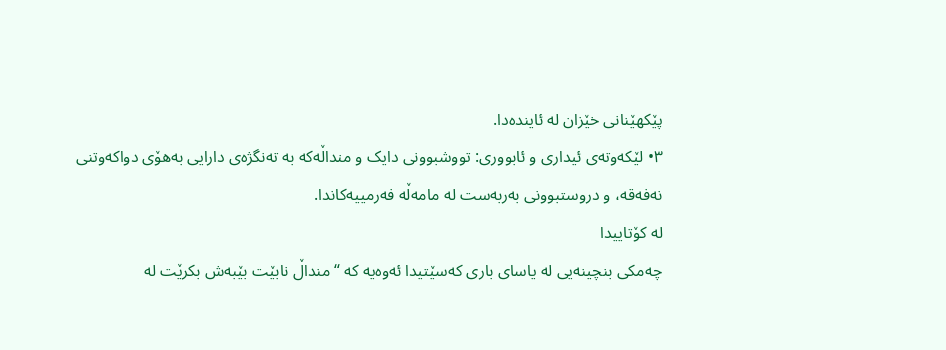پێکهێنانی خێزان لە ئایندەدا.
٣• لێکەوتەی ئیداری و ئابووری: تووشبوونی دایک و منداڵەکە بە تەنگژەی دارایی بەهۆی دواکەوتنی نەفەقە، و دروستبوونی بەربەست لە مامەڵە فەرمییەکاندا.
لە کۆتاییدا
چەمکی بنچینەیی لە یاسای باری کەسێتیدا ئەوەیە کە “منداڵ نابێت بێبەش بکرێت لە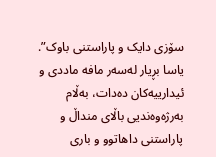سۆزی دایک و پاراستنی باوک”. یاسا بڕیار لەسەر مافە ماددی و ئیدارییەکان دەدات، بەڵام بەرژەوەندیی باڵای منداڵ و پاراستنی داهاتوو و باری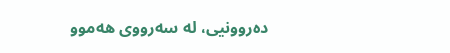دەروونیی، لە سەرووی هەموو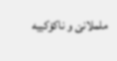ململانێ و ناکۆکییە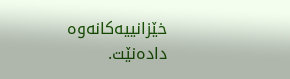خێزانییەکانەوە دادەنێت.